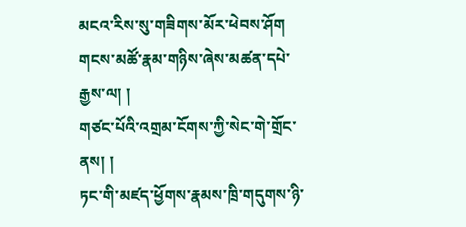མངའ་རིས་སུ་གཟིགས་མོར་ཕེབས་ཤོག
གངས་མཚོ་རྣམ་གཉིས་ཞེས་མཚན་དཔེ་རྒྱས་ལ། །
གཙང་པོའི་འགྲམ་ངོགས་ཀྱི་སེང་གེ་གྲོང་ནས། །
ཏང་གི་མཛད་ཕྱོགས་རྣམས་ཁྲི་གདུགས་ཉི་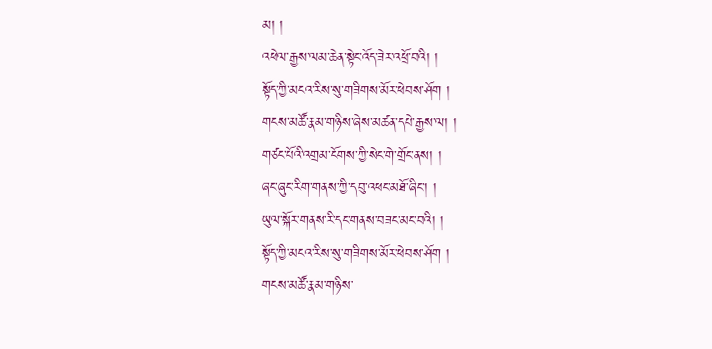མ། །
འཕེལ་རྒྱས་ལམ་ཆེན་སྟེང་འོད་ཟེར་འཕྲོ་བའི། །
སྟོད་ཀྱི་མངའ་རིས་སུ་གཟིགས་མོར་ཕེབས་ཤོག །
གངས་མཚོ་རྣམ་གཉིས་ཞེས་མཚན་དཔེ་རྒྱས་ལ། །
གཙང་པོའི་འགྲམ་ངོགས་ཀྱི་སེང་གེ་གྲོང་ནས། །
ཞང་ཞུང་རིག་གནས་ཀྱི་དབུ་འཕང་མཐོ་ཞིང་། །
ཡུལ་སྐོར་གནས་རི་དང་གནས་བཟང་མང་བའི། །
སྟོད་ཀྱི་མངའ་རིས་སུ་གཟིགས་མོར་ཕེབས་ཤོག །
གངས་མཚོ་རྣམ་གཉིས་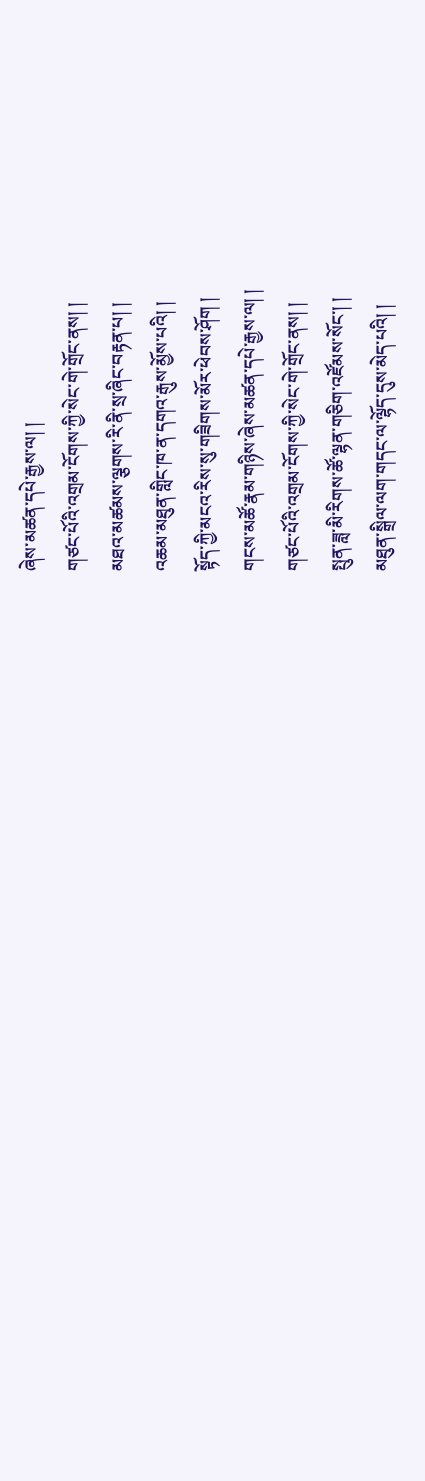ཞེས་མཚན་དཔེ་རྒྱས་ལ། །
གཙང་པོའི་འགྲམ་ངོགས་ཀྱི་སེང་གེ་གྲོང་ནས། །
མཐའ་མཚམས་ལྕགས་རི་ནི་སྲ་ཞིང་བརྟན་པ། །
འཆམ་མཐུན་གླིང་ཁ་ན་དགའ་རྒུས་མྱོས་པའི། །
སྟོད་ཀྱི་མངའ་རིས་སུ་གཟིགས་མོར་ཕེབས་ཤོག །
གངས་མཚོ་རྣམ་གཉིས་ཞེས་མཚན་དཔེ་རྒྱས་ལ། །
གཙང་པོའི་འགྲམ་ངོགས་ཀྱི་སེང་གེ་གྲོང་ནས། །
སྤུན་ཟླ་མི་རིགས་ཚོ་ལྷན་གཅིག་འཛོམས་སོང་། །
མཐུན་སྒྲིལ་ལག་གདང་ལ་ལྷོད་དུས་མེད་པའི། །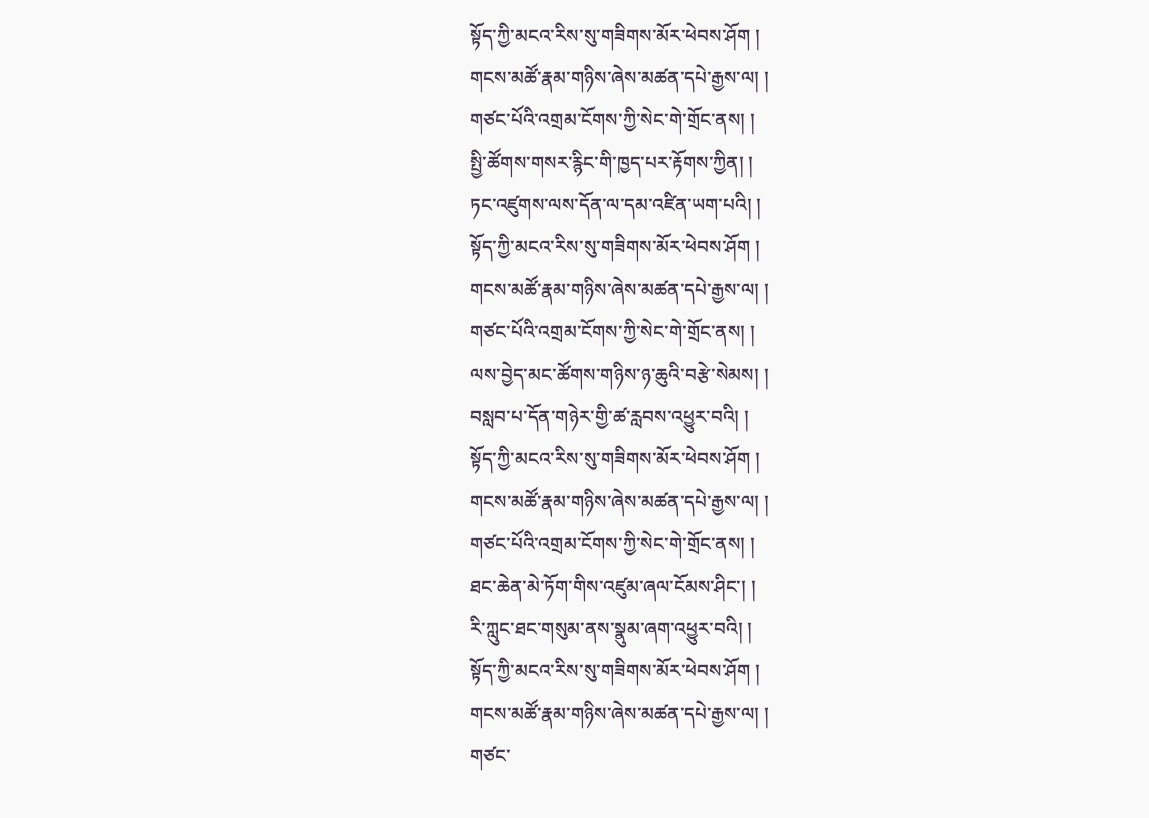སྟོད་ཀྱི་མངའ་རིས་སུ་གཟིགས་མོར་ཕེབས་ཤོག །
གངས་མཚོ་རྣམ་གཉིས་ཞེས་མཚན་དཔེ་རྒྱས་ལ། །
གཙང་པོའི་འགྲམ་ངོགས་ཀྱི་སེང་གེ་གྲོང་ནས། །
སྤྱི་ཚོགས་གསར་རྙིང་གི་ཁྱད་པར་རྟོགས་ཀྱིན། །
ཏང་འཛུགས་ལས་དོན་ལ་དམ་འཛིན་ཡག་པའི། །
སྟོད་ཀྱི་མངའ་རིས་སུ་གཟིགས་མོར་ཕེབས་ཤོག །
གངས་མཚོ་རྣམ་གཉིས་ཞེས་མཚན་དཔེ་རྒྱས་ལ། །
གཙང་པོའི་འགྲམ་ངོགས་ཀྱི་སེང་གེ་གྲོང་ནས། །
ལས་བྱེད་མང་ཚོགས་གཉིས་ཉ་ཆུའི་བརྩེ་སེམས། །
བསླབ་པ་དོན་གཉེར་གྱི་ཚ་རླབས་འཕྱུར་བའི། །
སྟོད་ཀྱི་མངའ་རིས་སུ་གཟིགས་མོར་ཕེབས་ཤོག །
གངས་མཚོ་རྣམ་གཉིས་ཞེས་མཚན་དཔེ་རྒྱས་ལ། །
གཙང་པོའི་འགྲམ་ངོགས་ཀྱི་སེང་གེ་གྲོང་ནས། །
ཐང་ཆེན་མེ་ཏོག་གིས་འཛུམ་ཞལ་ངོམས་ཤིང་། །
རི་ཀླུང་ཐང་གསུམ་ནས་སྣུམ་ཞག་འཕྱུར་བའི། །
སྟོད་ཀྱི་མངའ་རིས་སུ་གཟིགས་མོར་ཕེབས་ཤོག །
གངས་མཚོ་རྣམ་གཉིས་ཞེས་མཚན་དཔེ་རྒྱས་ལ། །
གཙང་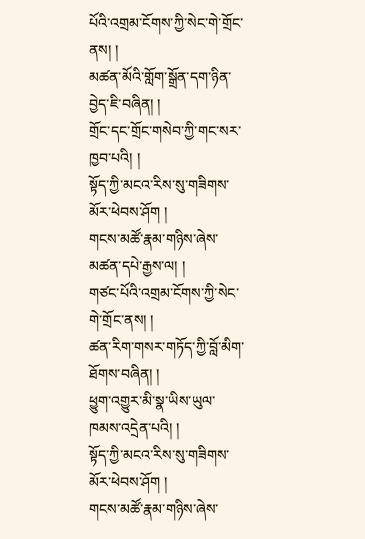པོའི་འགྲམ་ངོགས་ཀྱི་སེང་གེ་གྲོང་ནས། །
མཚན་མོའི་གློག་སྒྲོན་དག་ཉིན་བྱེད་ཇི་བཞིན། །
གྲོང་དང་གྲོང་གསེབ་ཀྱི་གང་སར་ཁྱབ་པའི། །
སྟོད་ཀྱི་མངའ་རིས་སུ་གཟིགས་མོར་ཕེབས་ཤོག །
གངས་མཚོ་རྣམ་གཉིས་ཞེས་མཚན་དཔེ་རྒྱས་ལ། །
གཙང་པོའི་འགྲམ་ངོགས་ཀྱི་སེང་གེ་གྲོང་ནས། །
ཚན་རིག་གསར་གཏོད་ཀྱི་བློ་མིག་ཐོགས་བཞིན། །
ཕྱུག་འགྱུར་མི་སྣ་ཡིས་ཡུལ་ཁམས་འདྲེན་པའི། །
སྟོད་ཀྱི་མངའ་རིས་སུ་གཟིགས་མོར་ཕེབས་ཤོག །
གངས་མཚོ་རྣམ་གཉིས་ཞེས་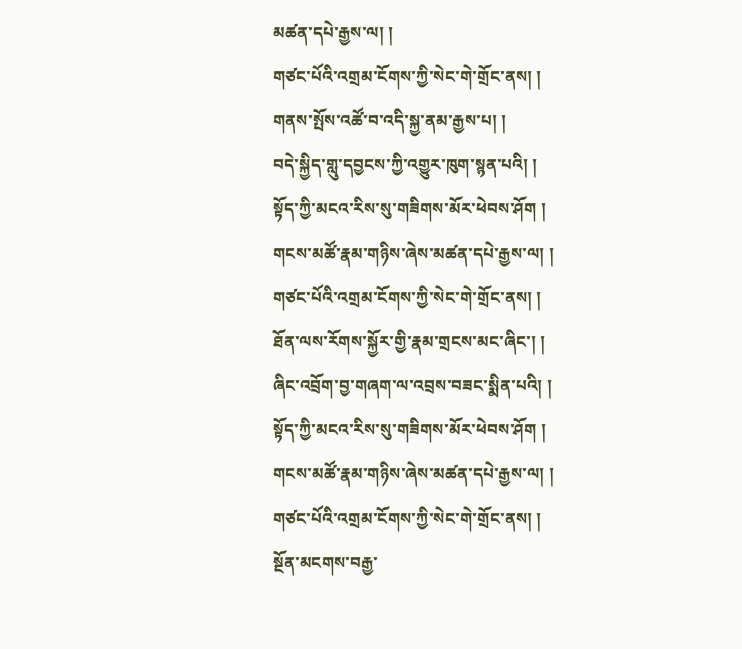མཚན་དཔེ་རྒྱས་ལ། །
གཙང་པོའི་འགྲམ་ངོགས་ཀྱི་སེང་གེ་གྲོང་ནས། །
གནས་སྤོས་འཚོ་བ་འདི་སྐྱ་ནམ་རྒྱས་པ། །
བདེ་སྐྱིད་གླུ་དབྱངས་ཀྱི་འགྱུར་ཁུག་སྙན་པའི། །
སྟོད་ཀྱི་མངའ་རིས་སུ་གཟིགས་མོར་ཕེབས་ཤོག །
གངས་མཚོ་རྣམ་གཉིས་ཞེས་མཚན་དཔེ་རྒྱས་ལ། །
གཙང་པོའི་འགྲམ་ངོགས་ཀྱི་སེང་གེ་གྲོང་ནས། །
ཐོན་ལས་རོགས་སྐྱོར་གྱི་རྣམ་གྲངས་མང་ཞིང་། །
ཞིང་འབྲོག་བྱ་གཞག་ལ་འབྲས་བཟང་སྨིན་པའི། །
སྟོད་ཀྱི་མངའ་རིས་སུ་གཟིགས་མོར་ཕེབས་ཤོག །
གངས་མཚོ་རྣམ་གཉིས་ཞེས་མཚན་དཔེ་རྒྱས་ལ། །
གཙང་པོའི་འགྲམ་ངོགས་ཀྱི་སེང་གེ་གྲོང་ནས། །
སྔོན་མངགས་བརྒྱ་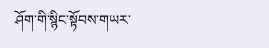ཤོག་གི་སྙིང་སྟོབས་གཡར་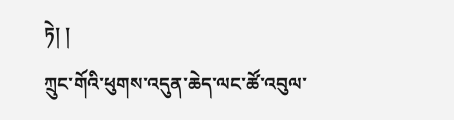ཏེ། །
ཀྲུང་གོའི་ཕུགས་འདུན་ཆེད་ལང་ཚོ་འབུལ་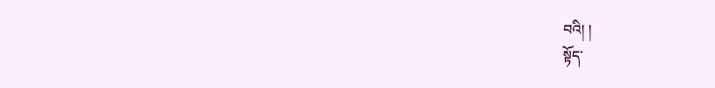བའི། །
སྟོད་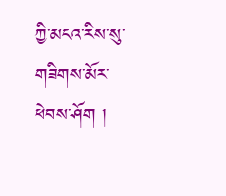ཀྱི་མངའ་རིས་སུ་གཟིགས་མོར་ཕེབས་ཤོག །